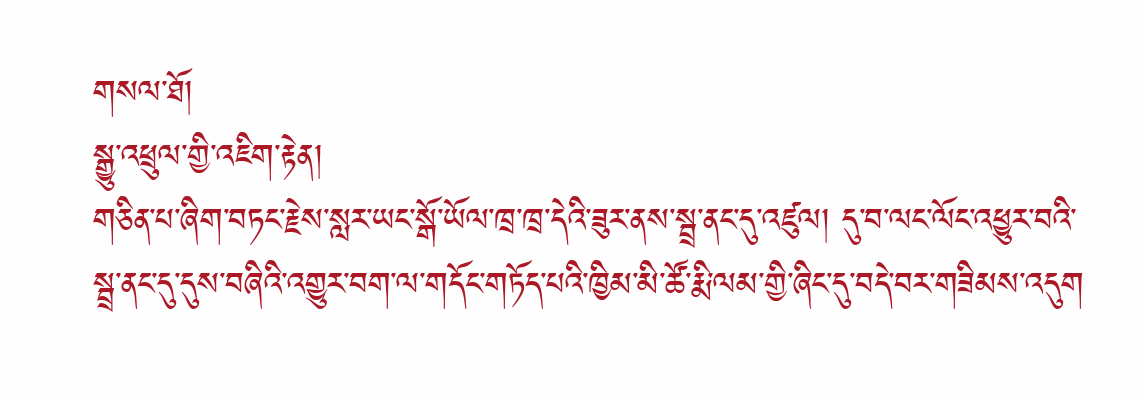གསལ་ཐོ།
སྒྱུ་འཕྲུལ་གྱི་འཇིག་རྟེན།
གཅིན་པ་ཞིག་བཏང་རྗེས་སླར་ཡང་སྒོ་ཡོལ་ཁྲ་ཁྲ་དེའི་ཟུར་ནས་སྦྲ་ནང་དུ་འཛུལ། དུ་བ་ལང་ལོང་འཕྱུར་བའི་སྦྲ་ནང་དུ་དུས་བཞིའི་འགྱུར་བག་ལ་གདོང་གཏོད་པའི་ཁྱིམ་མི་ཚོ་རྨི་ལམ་གྱི་ཞིང་དུ་བདེ་བར་གཟིམས་འདུག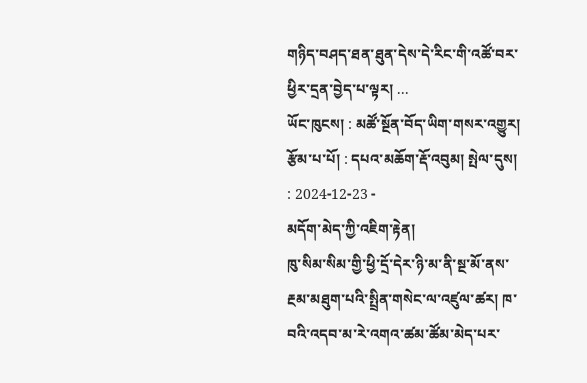གཉིད་བཤད་ཐན་ཐུན་དེས་དེ་རིང་གི་འཚོ་བར་ཕྱིར་དྲན་བྱེད་པ་ལྟར། ...
ཡོང་ཁུངས། : མཚོ་སྔོན་བོད་ཡིག་གསར་འགྱུར། རྩོམ་པ་པོ། : དཔའ་མཆོག་རྡོ་འབུམ། སྤེལ་དུས། : 2024-12-23 -
མདོག་མེད་ཀྱི་འཇིག་རྟེན།
ཁུ་སིམ་སིམ་གྱི་ཕྱི་དྲོ་དེར་ཉི་མ་ནི་སྔ་མོ་ནས་རྔམ་མཐུག་པའི་སྤྲིན་གསེང་ལ་འཛུལ་ཚར། ཁ་བའི་འདབ་མ་རེ་འགའ་ཚམ་ཚོམ་མེད་པར་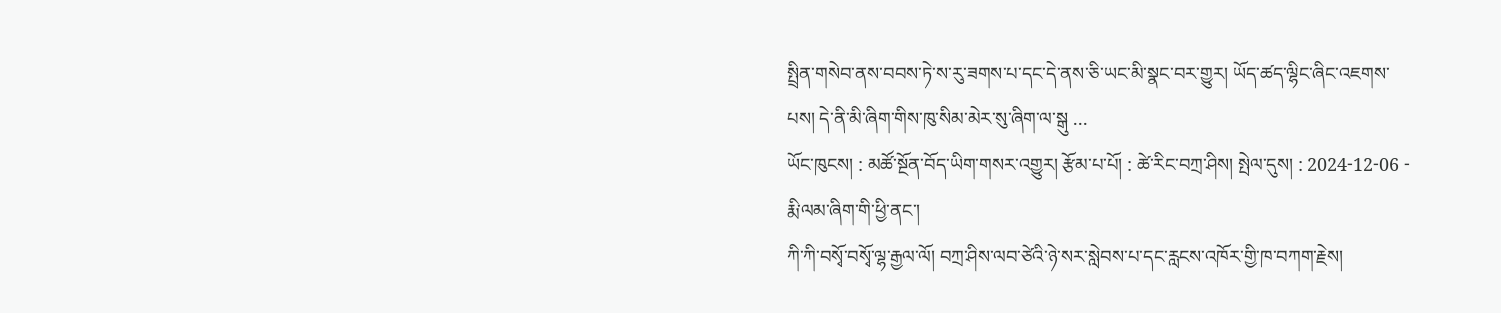སྤྲིན་གསེབ་ནས་བབས་ཏེ་ས་རུ་ཟགས་པ་དང་དེ་ནས་ཅི་ཡང་མི་སྣང་བར་གྱུར། ཡོད་ཚད་ལྷིང་ཞིང་འཇགས་པས། དེ་ནི་མི་ཞིག་གིས་ཁུ་སིམ་མེར་སུ་ཞིག་ལ་སྒུ ...
ཡོང་ཁུངས། : མཚོ་སྔོན་བོད་ཡིག་གསར་འགྱུར། རྩོམ་པ་པོ། : ཚེ་རིང་བཀྲ་ཤིས། སྤེལ་དུས། : 2024-12-06 -
རྨི་ལམ་ཞིག་གི་ཕྱི་ནང་།
ཀི་ཀི་བསྭོ་བསྭོ་ལྷ་རྒྱལ་ལོ། བཀྲ་ཤིས་ལབ་ཙེའི་ཉེ་སར་སླེབས་པ་དང་རླངས་འཁོར་གྱི་ཁ་བཀག་རྗེས།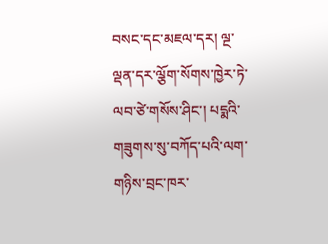བསང་དང་མཇལ་དར། ལྔ་ལྡན་དར་ལྕོག་སོགས་ཁྱེར་ཏེ་ལབ་ཙེ་གསོས་ཤིང་། པདྨའི་གཟུགས་སུ་བཀོད་པའི་ལག་གཉིས་བྲང་ཁར་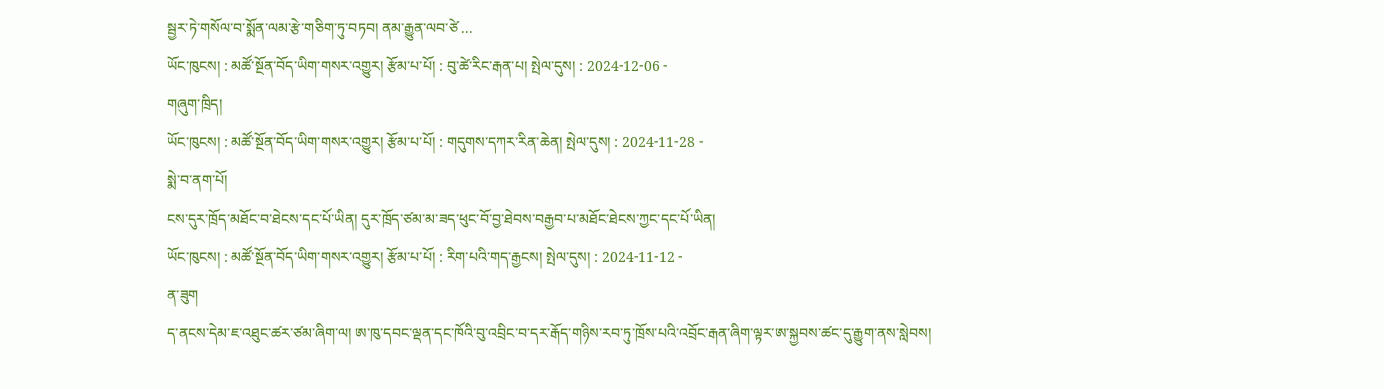སྦྱར་ཏེ་གསོལ་བ་སྨོན་ལམ་རྩེ་གཅིག་ཏུ་བཏབ། ནམ་རྒྱུན་ལབ་ཙེ ...
ཡོང་ཁུངས། : མཚོ་སྔོན་བོད་ཡིག་གསར་འགྱུར། རྩོམ་པ་པོ། : བུ་ཚེ་རིང་རྒན་པ། སྤེལ་དུས། : 2024-12-06 -
གཞུག་ཁྲིད།
ཡོང་ཁུངས། : མཚོ་སྔོན་བོད་ཡིག་གསར་འགྱུར། རྩོམ་པ་པོ། : གདུགས་དཀར་རིན་ཆེན། སྤེལ་དུས། : 2024-11-28 -
སྨེ་བ་ནག་པོ།
ངས་དུར་ཁྲོད་མཐོང་བ་ཐེངས་དང་པོ་ཡིན། དུར་ཁྲོད་ཙམ་མ་ཟད་ཕུང་བོ་བྱ་ཐེབས་བརྒྱབ་པ་མཐོང་ཐེངས་ཀྱང་དང་པོ་ཡིན།
ཡོང་ཁུངས། : མཚོ་སྔོན་བོད་ཡིག་གསར་འགྱུར། རྩོམ་པ་པོ། : རིག་པའི་གད་རྒྱངས། སྤེལ་དུས། : 2024-11-12 -
ན་ཟུག
ད་ནངས་དེམ་ཇ་འཐུང་ཚར་ཙམ་ཞིག་ལ། ཨ་ཁུ་དབང་ལྡན་དང་ཁོའི་བུ་འབྲིང་བ་དར་རྒོད་གཉིས་རབ་ཏུ་ཁྲོས་པའི་འབྲོང་རྒན་ཞིག་ལྟར་ཨ་སྐྱབས་ཚང་དུ་རྒྱུག་ནས་སླེབས།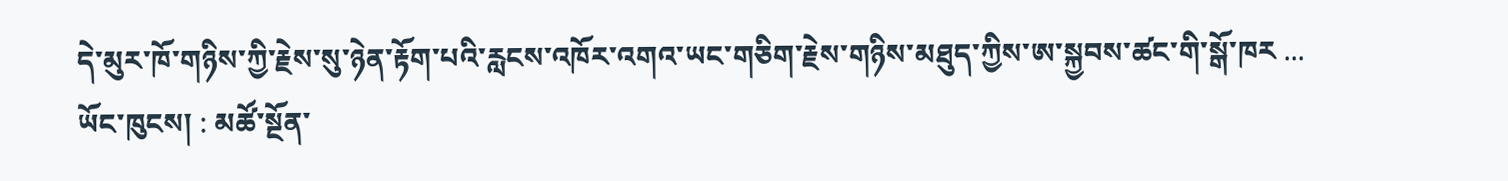དེ་མུར་ཁོ་གཉིས་ཀྱི་རྗེས་སུ་ཉེན་རྟོག་པའི་རླངས་འཁོར་འགའ་ཡང་གཅིག་རྗེས་གཉིས་མཐུད་ཀྱིས་ཨ་སྐྱབས་ཚང་གི་སྒོ་ཁར ...
ཡོང་ཁུངས། : མཚོ་སྔོན་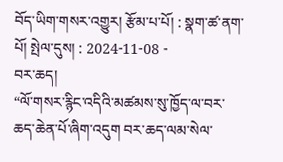བོད་ཡིག་གསར་འགྱུར། རྩོམ་པ་པོ། : སྣག་ཚ་ནག་པོ། སྤེལ་དུས། : 2024-11-08 -
བར་ཆད།
“ལོ་གསར་རྙིང་འདིའི་མཚམས་སུ་ཁྱོད་ལ་བར་ཆད་ཆེན་པོ་ཞིག་འདུག བར་ཆད་ལམ་སེལ་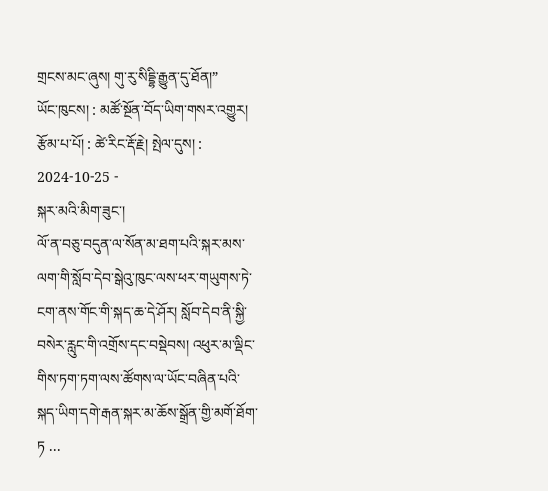གྲངས་མང་ཞུས། གུ་རུ་སིདྡྷི་རྒྱུན་དུ་ཐོན།”
ཡོང་ཁུངས། : མཚོ་སྔོན་བོད་ཡིག་གསར་འགྱུར། རྩོམ་པ་པོ། : ཚེ་རིང་རྡོ་རྗེ། སྤེལ་དུས། : 2024-10-25 -
སྐར་མའི་མིག་ཟུང་།
ལོ་ན་བཅུ་བདུན་ལ་སོན་མ་ཐག་པའི་སྐར་མས་ལག་གི་སློབ་དེབ་སྒེའུ་ཁུང་ལས་ཕར་གཡུགས་ཏེ་ངག་ནས་གོང་གི་སྐད་ཆ་དེ་ཤོར། སློབ་དེབ་ནི་སྐྱི་བསེར་རླུང་གི་འགྲོས་དང་བསྡེབས། འཕུར་མ་ལྡིང་གིས་ཏག་ཏག་ལས་ཚོགས་ལ་ཡོང་བཞིན་པའི་སྐད་ཡིག་དགེ་རྒན་སྐར་མ་ཆོས་སྒྲོན་གྱི་མགོ་ཐོག་ཏ ...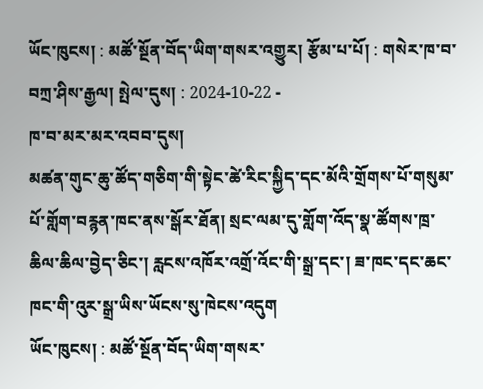ཡོང་ཁུངས། : མཚོ་སྔོན་བོད་ཡིག་གསར་འགྱུར། རྩོམ་པ་པོ། : གསེར་ཁ་བ་བཀྲ་ཤིས་རྒྱལ། སྤེལ་དུས། : 2024-10-22 -
ཁ་བ་མར་མར་འབབ་དུས།
མཚན་གུང་ཆུ་ཚོད་གཅིག་གི་སྟེང་ཚེ་རིང་སྐྱིད་དང་མོའི་གྲོགས་པོ་གསུམ་པོ་གློག་བརྙན་ཁང་ནས་སྒོར་ཐོན། སྲང་ལམ་དུ་གློག་འོད་སྣ་ཚོགས་ཁྲ་ཆིལ་ཆིལ་བྱེད་ཅིང་། རླངས་འཁོར་འགྲོ་འོང་གི་སྒྲ་དང་། ཟ་ཁང་དང་ཆང་ཁང་གི་འུར་སྒྲ་ཡིས་ཡོངས་སུ་ཁེངས་འདུག
ཡོང་ཁུངས། : མཚོ་སྔོན་བོད་ཡིག་གསར་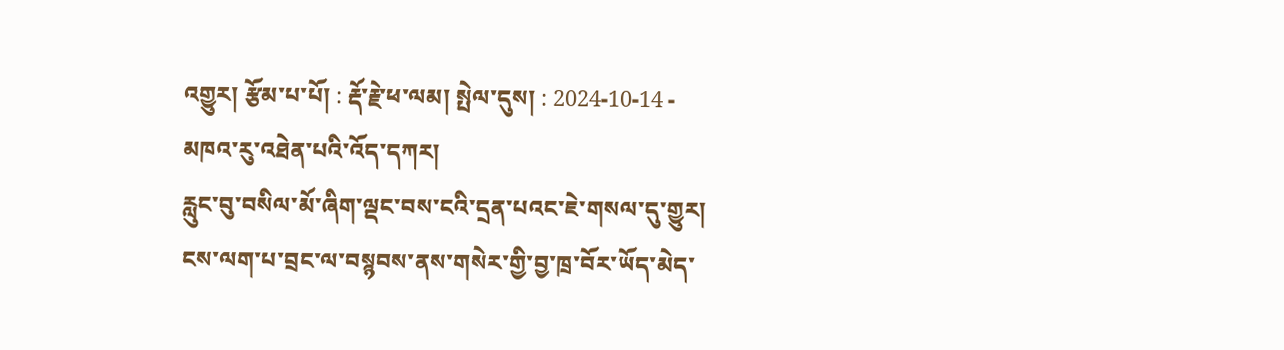འགྱུར། རྩོམ་པ་པོ། : རྡོ་རྗེ་ཕ་ལམ། སྤེལ་དུས། : 2024-10-14 -
མཁའ་རུ་འཐེན་པའི་འོད་དཀར།
རླུང་བུ་བསིལ་མོ་ཞིག་ལྡང་བས་ངའི་དྲན་པའང་ཇེ་གསལ་དུ་གྱུར། ངས་ལག་པ་བྲང་ལ་བསྙབས་ནས་གསེར་གྱི་བྱ་ཁྲ་བོར་ཡོད་མེད་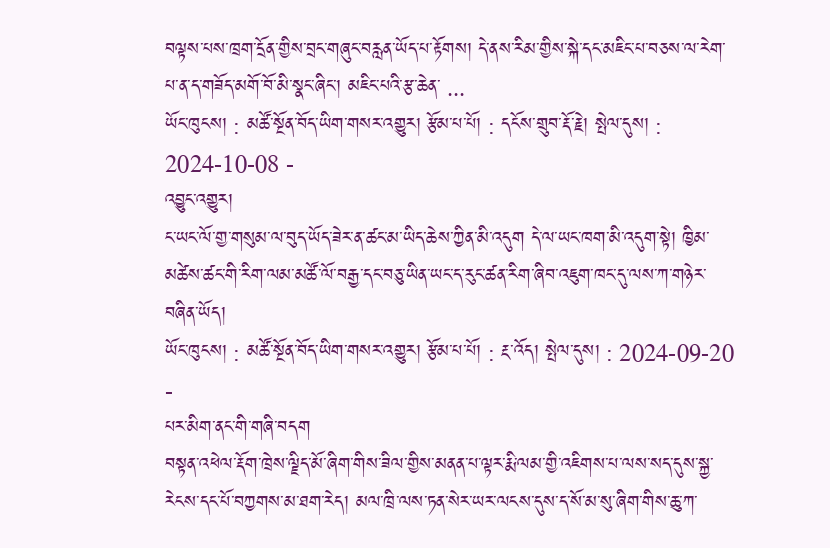བལྟས་པས་ཁྲག་དྲོན་གྱིས་བྲང་གཞུང་བརླན་ཡོད་པ་རྟོགས། དེ་ནས་རིམ་གྱིས་སྐེ་དང་མཇིང་པ་བཅས་ལ་རེག་པ་ན་ད་གཟོད་མགོ་བོ་མི་སྣང་ཞིང་། མཇིང་པའི་རྩ་ཆེན་ ...
ཡོང་ཁུངས། : མཚོ་སྔོན་བོད་ཡིག་གསར་འགྱུར། རྩོམ་པ་པོ། : དངོས་གྲུབ་རྡོ་རྗེ། སྤེལ་དུས། : 2024-10-08 -
འབྱུང་འགྱུར།
ང་ཡང་ལོ་གྱ་གསུམ་ལ་བུད་ཡོད་ཟེར་ན་ཚང་མ་ཡིད་ཆེས་ཀྱིན་མི་འདུག དེ་ལ་ཡང་ཁག་མི་འདུག་སྟེ། ཁྱིམ་མཚེས་ཚང་གི་རིག་ལམ་མཚོ་ལོ་བརྒྱ་དང་བཅུ་ཡིན་ཡང་ད་རུང་ཚན་རིག་ཞིབ་འཇུག་ཁང་དུ་ལས་ཀ་གཉེར་བཞིན་ཡོད།
ཡོང་ཁུངས། : མཚོ་སྔོན་བོད་ཡིག་གསར་འགྱུར། རྩོམ་པ་པོ། : རྔ་འོད། སྤེལ་དུས། : 2024-09-20 -
པར་མིག་ནང་གི་གཞི་བདག
བསྟན་འཕེལ་རྡོག་ཁྲེས་ལྗིད་མོ་ཞིག་གིས་ཟིལ་གྱིས་མནན་པ་ལྟར་རྨི་ལམ་གྱི་འཇིགས་པ་ལས་སད་དུས་སྐྱ་རེངས་དང་པོ་བཀྱགས་མ་ཐག་རེད། མལ་ཁྲི་ལས་ཏན་སེར་ཡར་ལངས་དུས་ད་སོ་མ་སུ་ཞིག་གིས་ཆུ་ཀ་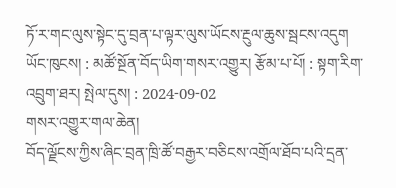ཏོ་ར་གང་ལུས་སྟེང་དུ་བྲན་པ་ལྟར་ལུས་ཡོངས་རྔུལ་ཆུས་སྦངས་འདུག
ཡོང་ཁུངས། : མཚོ་སྔོན་བོད་ཡིག་གསར་འགྱུར། རྩོམ་པ་པོ། : སྟག་རིག་འབྲུག་ཐར། སྤེལ་དུས། : 2024-09-02
གསར་འགྱུར་གལ་ཆེན།
བོད་ལྗོངས་ཀྱིས་ཞིང་བྲན་ཁྲི་ཚོ་བརྒྱར་བཅིངས་འགྲོལ་ཐོབ་པའི་དྲན་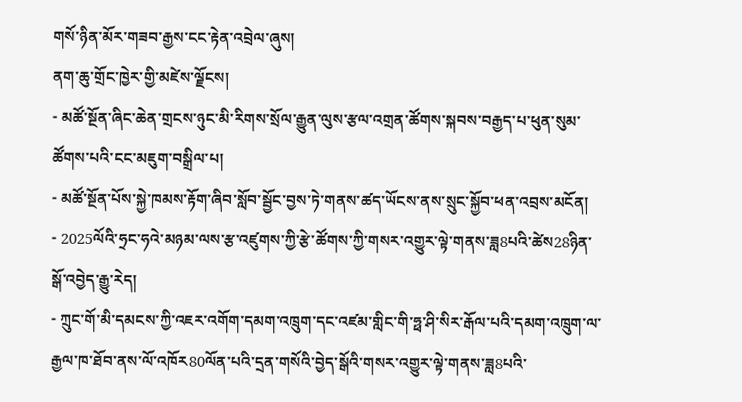གསོ་ཉིན་མོར་གཟབ་རྒྱས་ངང་རྟེན་འབྲེལ་ཞུས།
ནག་ཆུ་གྲོང་ཁྱེར་གྱི་མཛེས་ལྗོངས།
- མཚོ་སྔོན་ཞིང་ཆེན་གྲངས་ཉུང་མི་རིགས་སྲོལ་རྒྱུན་ལུས་རྩལ་འགྲན་ཚོགས་སྐབས་བརྒྱད་པ་ཕུན་སུམ་ཚོགས་པའི་ངང་མཇུག་བསྒྲིལ་པ།
- མཚོ་སྔོན་པོས་སྐྱེ་ཁམས་རྟོག་ཞིབ་སློབ་སྦྱོང་བྱས་ཏེ་གནས་ཚད་ཡོངས་ནས་སྲུང་སྐྱོབ་ཕན་འབྲས་མངོན།
- 2025ལོའི་ཧྲང་ཧའེ་མཉམ་ལས་རྩ་འཛུགས་ཀྱི་རྩེ་ཚོགས་ཀྱི་གསར་འགྱུར་ལྟེ་གནས་ཟླ8པའི་ཚེས28ཉིན་སྒོ་འབྱེད་རྒྱུ་རེད།
- ཀྲུང་གོ་མི་དམངས་ཀྱི་འཇར་འགོག་དམག་འཁྲུག་དང་འཛམ་གླིང་གི་ཧྥ་ཤི་སིར་རྒོལ་པའི་དམག་འཁྲུག་ལ་རྒྱལ་ཁ་ཐོབ་ནས་ལོ་འཁོར80ལོན་པའི་དྲན་གསོའི་བྱེད་སྒོའི་གསར་འགྱུར་ལྟེ་གནས་ཟླ8པའི་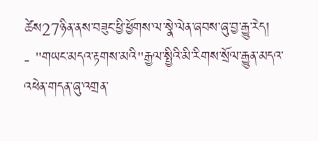ཚེས27ཉིན་ནས་བཟུང་ཕྱི་ཕྱོགས་ལ་སྣེ་ལེན་ཞབས་ཞུ་བྱ་རྒྱུ་རེད།
- "གཡང་མདའ་རྟགས་མའི"རྒྱལ་སྤྱིའི་མི་རིགས་སྲོལ་རྒྱུན་མདའ་འཕེན་གདན་ཞུ་འགྲན་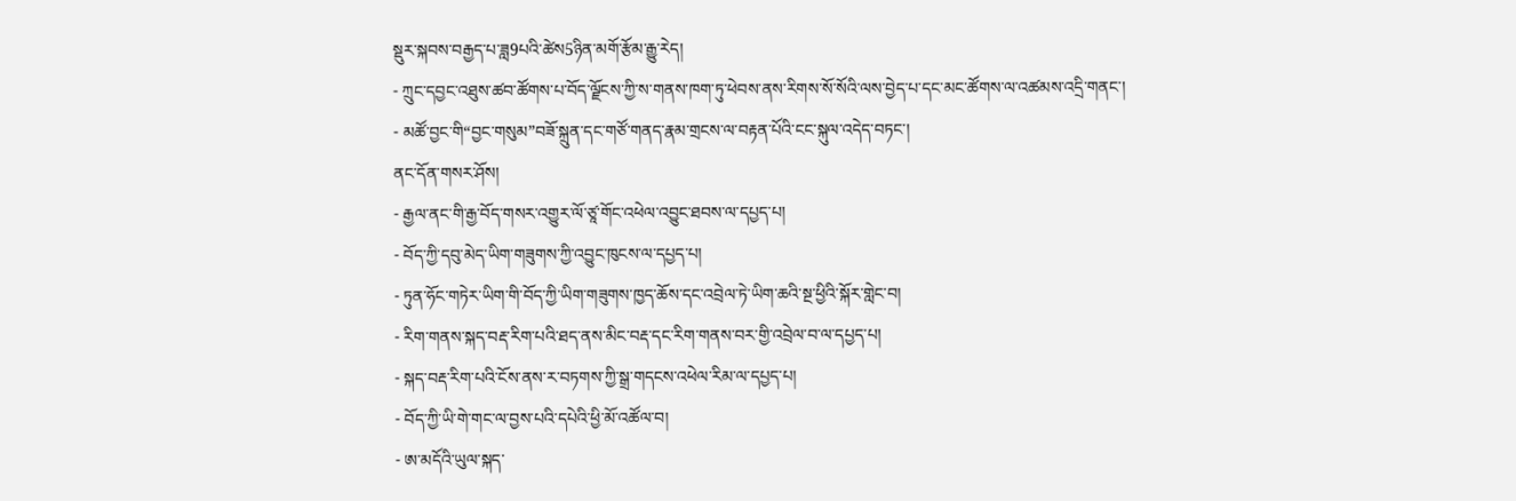སྡུར་སྐབས་བརྒྱད་པ་ཟླ9པའི་ཚེས5ཉིན་མགོ་རྩོམ་རྒྱུ་རེད།
- ཀྲུང་དབྱང་འཐུས་ཚབ་ཚོགས་པ་བོད་ལྗོངས་ཀྱི་ས་གནས་ཁག་ཏུ་ཕེབས་ནས་རིགས་སོ་སོའི་ལས་བྱེད་པ་དང་མང་ཚོགས་ལ་འཚམས་འདྲི་གནང་།
- མཚོ་བྱང་གི“བྱང་གསུམ”བཟོ་སྐྲུན་དང་གཙོ་གནད་རྣམ་གྲངས་ལ་བརྟན་པོའི་ངང་སྐུལ་འདེད་བཏང་།
ནང་དོན་གསར་ཤོས།
- རྒྱལ་ནང་གི་རྒྱ་བོད་གསར་འགྱུར་ལོ་ཙཱ་གོང་འཕེལ་འབྱུང་ཐབས་ལ་དཔྱད་པ།
- བོད་ཀྱི་དབུ་མེད་ཡིག་གཟུགས་ཀྱི་འབྱུང་ཁུངས་ལ་དཔྱད་པ།
- ཏུན་ཧོང་གཏེར་ཡིག་གི་བོད་ཀྱི་ཡིག་གཟུགས་ཁྱད་ཆོས་དང་འབྲེལ་ཏེ་ཡིག་ཆའི་སྔ་ཕྱིའི་སྐོར་གླེང་བ།
- རིག་གནས་སྐད་བརྡ་རིག་པའི་ཐད་ནས་མིང་བརྡ་དང་རིག་གནས་བར་གྱི་འབྲེལ་བ་ལ་དཔྱད་པ།
- སྐད་བརྡ་རིག་པའི་ངོས་ནས་ར་བཏགས་ཀྱི་སྒྲ་གདངས་འཕེལ་རིམ་ལ་དཔྱད་པ།
- བོད་ཀྱི་ཡི་གེ་གང་ལ་བྱས་པའི་དཔེའི་ཕྱི་མོ་འཚོལ་བ།
- ཨ་མདོའི་ཡུལ་སྐད་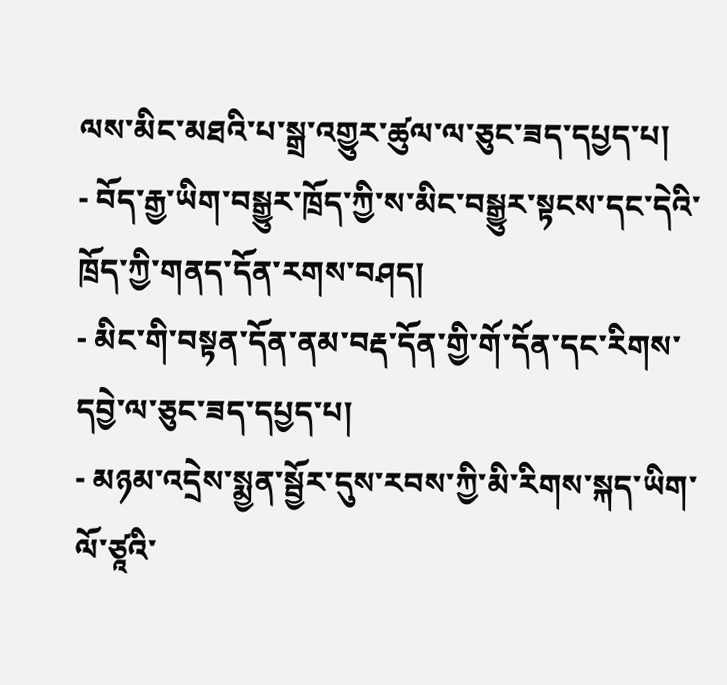ལས་མིང་མཐའི་པ་སྒྲ་འགྱུར་ཚུལ་ལ་ཅུང་ཟད་དཔྱད་པ།
- བོད་རྒྱ་ཡིག་བསྒྱུར་ཁྲོད་ཀྱི་ས་མིང་བསྒྱུར་སྟངས་དང་དེའི་ཁྲོད་ཀྱི་གནད་དོན་རགས་བཤད།
- མིང་གི་བསྟན་དོན་ནམ་བརྡ་དོན་གྱི་གོ་དོན་དང་རིགས་དབྱེ་ལ་ཅུང་ཟད་དཔྱད་པ།
- མཉམ་འདྲེས་སྨྱན་སྦྱོར་དུས་རབས་ཀྱི་མི་རིགས་སྐད་ཡིག་ལོ་ཙཱའི་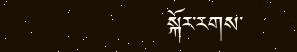སྐོར་རགས་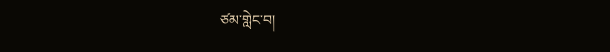ཙམ་གླེང་བ།